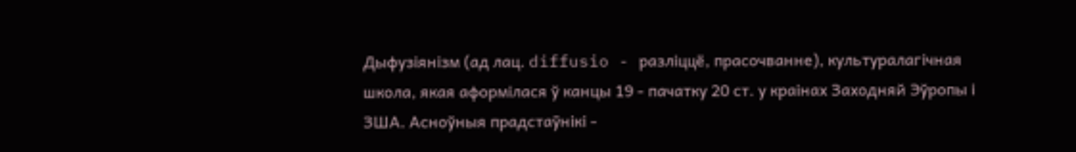Дыфузіянізм (ад лац. diffusio - разліццё, прасочванне), культуралагічная школа, якая аформілася ў канцы 19 - пачатку 20 ст. у краінах Заходняй Эўропы і ЗША. Асноўныя прадстаўнікі -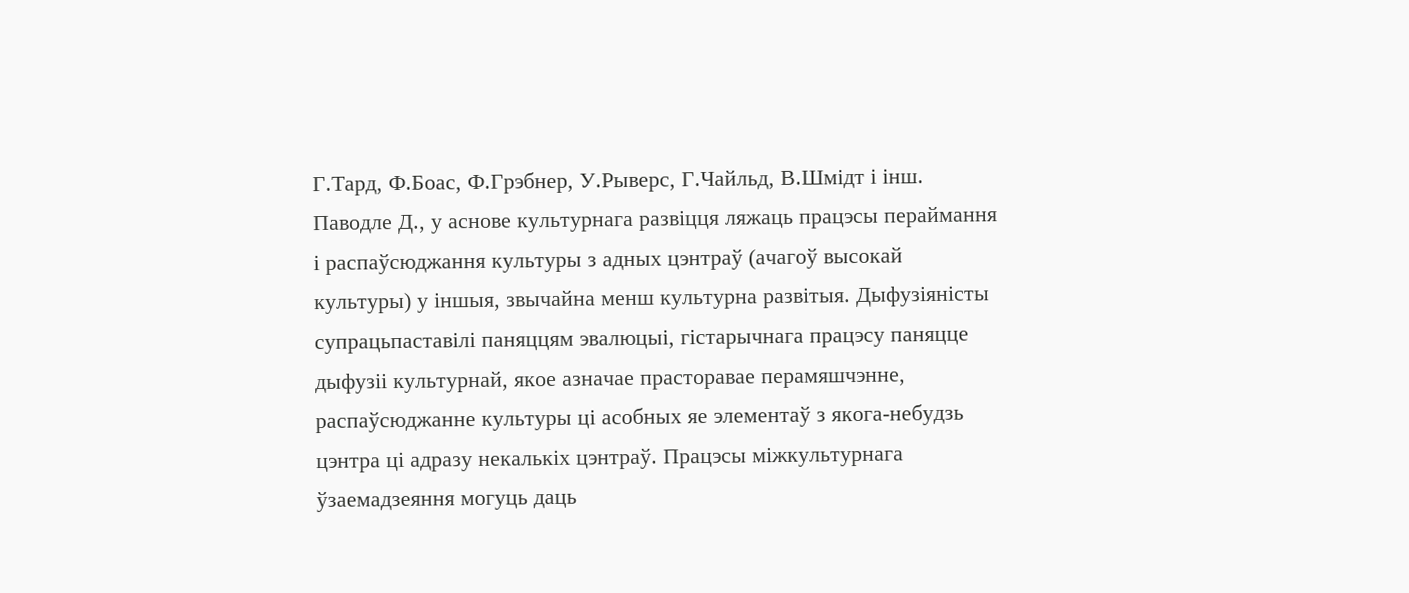Г.Тард, Ф.Боас, Ф.Грэбнер, У.Рыверс, Г.Чайльд, В.Шмідт і інш. Паводле Д., у аснове культурнага развіцця ляжаць працэсы пераймання і распаўсюджання культуры з адных цэнтраў (ачагоў высокай культуры) у іншыя, звычайна менш культурна развітыя. Дыфузіяністы супрацьпаставілі паняццям эвалюцыі, гістарычнага працэсу паняцце дыфузіі культурнай, якое азначае прасторавае перамяшчэнне, распаўсюджанне культуры ці асобных яе элементаў з якога-небудзь цэнтра ці адразу некалькіх цэнтраў. Працэсы міжкультурнага ўзаемадзеяння могуць даць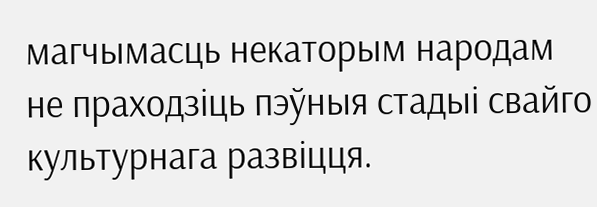магчымасць некаторым народам не праходзіць пэўныя стадыі свайго культурнага развіцця.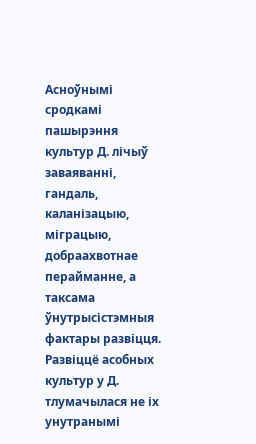Асноўнымі сродкамі пашырэння культур Д. лічыў заваяванні, гандаль, каланізацыю, міграцыю, добраахвотнае перайманне, а таксама ўнутрысістэмныя фактары развіцця. Развіццё асобных культур у Д. тлумачылася не іх унутранымі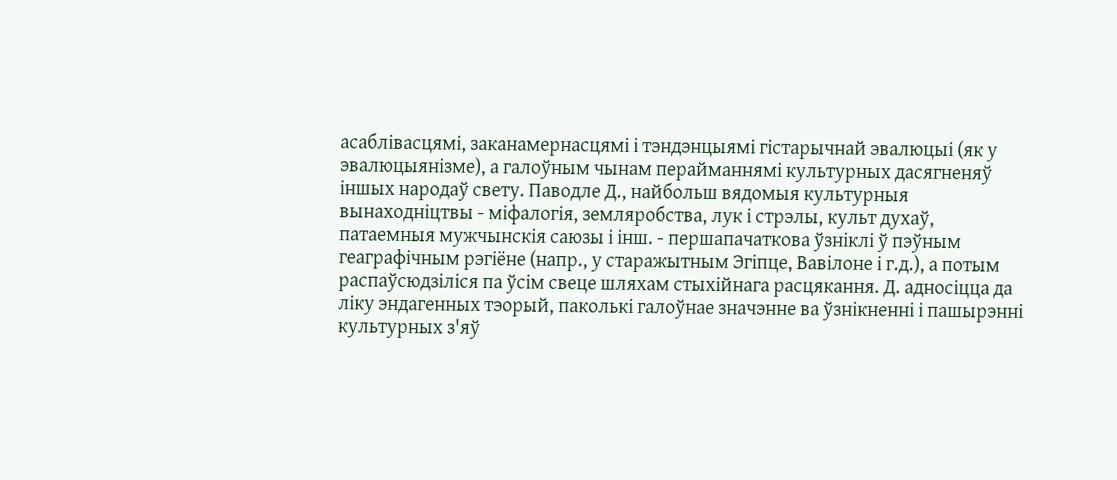асаблівасцямі, заканамернасцямі і тэндэнцыямі гістарычнай эвалюцыі (як у эвалюцыянізме), а галоўным чынам перайманнямі культурных дасягненяў іншых народаў свету. Паводле Д., найбольш вядомыя культурныя вынаходніцтвы - міфалогія, земляробства, лук і стрэлы, культ духаў, патаемныя мужчынскія саюзы і інш. - першапачаткова ўзніклі ў пэўным геаграфічным рэгіёне (напр., у старажытным Эгіпце, Вавілоне і г.д.), а потым распаўсюдзіліся па ўсім свеце шляхам стыхійнага расцякання. Д. адносіцца да ліку эндагенных тэорый, паколькі галоўнае значэнне ва ўзнікненні і пашырэнні культурных з'яў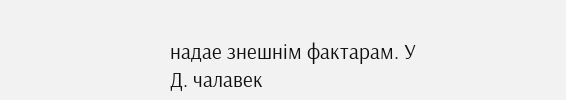надае знешнім фактарам. У Д. чалавек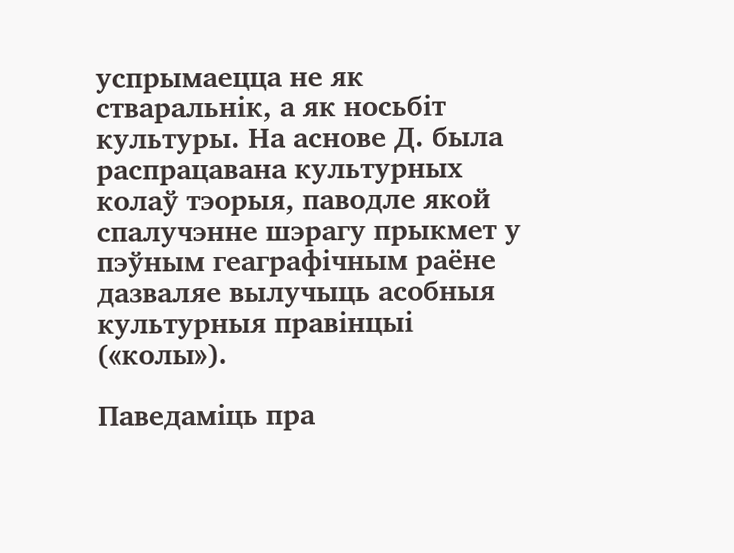успрымаецца не як стваральнік, а як носьбіт культуры. На аснове Д. была распрацавана культурных колаў тэорыя, паводле якой спалучэнне шэрагу прыкмет у пэўным геаграфічным раёне дазваляе вылучыць асобныя культурныя правінцыі («колы»).

Паведаміць пра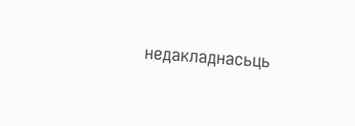недакладнасьць